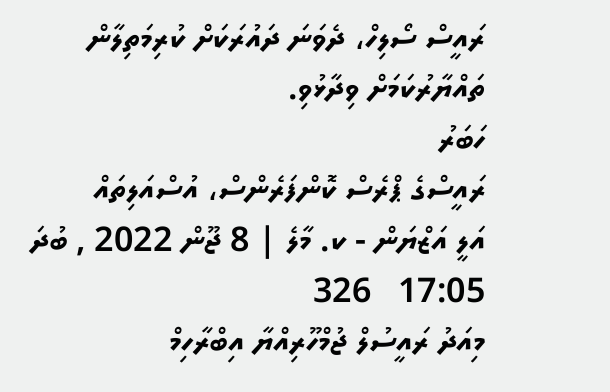ރައީސް ސޯލިހް، ދެވަނަ ދައުރަކަށް ކުރިމަތިލާން ތައްޔާރުކަމަށް ވިދާޅުވި.
ހަބަރު
ރައީސްގެ ޕްރެސް ކޮންފަރެންސް، އުސްއަލިތައް
އަލީ އަޒްޔަން - ކ. މާލެ | 8 ޖޫން 2022 , ބުދަ 17:05   326
މިއަދު ރައީސުލް ޖުމްހޫރިއްޔާ އިބްރާހިމް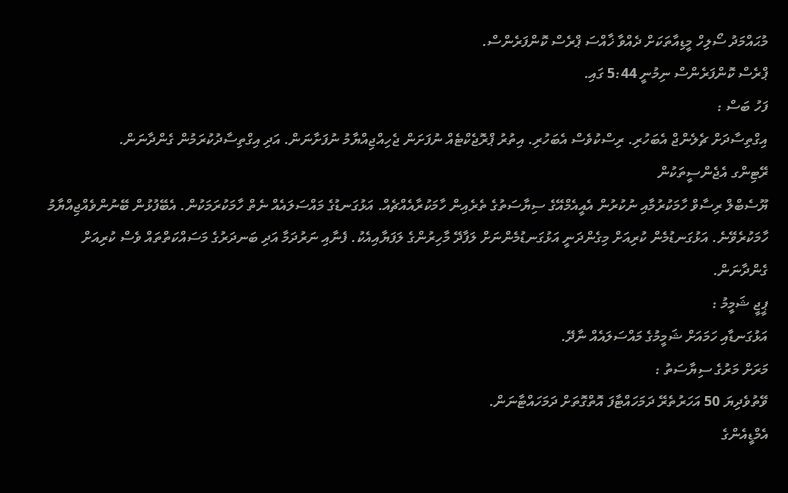މުޙައްމަދު ސޯލިހް މީޑިއާތަކަށް ދެއްވާ ޚާއްސަ ޕްރެސް ކޮންފަރެންސް.
ޕްރެސް ކޮންފަރެންސް ނިމުނީ 5:44 ގައި.
ފަހު ބަސް :
އިގްތިސާދަށް ޗެލެންޖް އެބަހުރި. ރިސްކުވެސް އެބަހުރި. އިތުރު ޕްރޮޖެކްޓެއް ނުފަށަން ޖެހިއްޖިއްޔާމު ނުފަށާނަން. އަދި އިގްތިސާދުކުރަމުން ގެންދާނަން.
ރޭޓިންގ އެޖެންސީތަކުން
ޔޫސެބްލް ރިސާވް ހާމަކުރުމާއި ނުކުރުން އެއީއެމްއޭގެ ސިޔާސަތުގެ ތެރެއިން ހާމަކުރާއެއްޗެއް. އަޅުގަނޑުގެ މައްސަލައެއް ނެތް ހާމަކުރަމަކުން. އެބޭފުޅުން ބޭނުންވެއްޖިއްޔާމު ހާމަކުރެވޭނެ. އަޅުގަނޑުމެން ކުރިއަށް މިގެންދަނީ އަޅުގަނޑުމެންނަށް ލަފާދޭ މާހިރުންގެ ލަފަޔާއިއެކު. ފެނާއި ނަރުދަމާ އަދި ބަނދަރުގެ މަސައްކަތްތައް ވެސް ކުރިއަށް ގެންދާނަން.
ޕީޖީ ޝަމީމު :
އަޅުގަނޑާއި ހަމައަށް ޝަމީމުގެ މައްސަލައެއް ނާދޭ.
މަރަށް މަރުގެ ސިޔާސަތު :
ވޭތުވެދިޔަ 50 އަހަރުތެރޭ ދަމަހައްޓާފަ އޮތްގޮތަށް ދަމަހައްޓާނަން.
އެމްޑީއެންގެ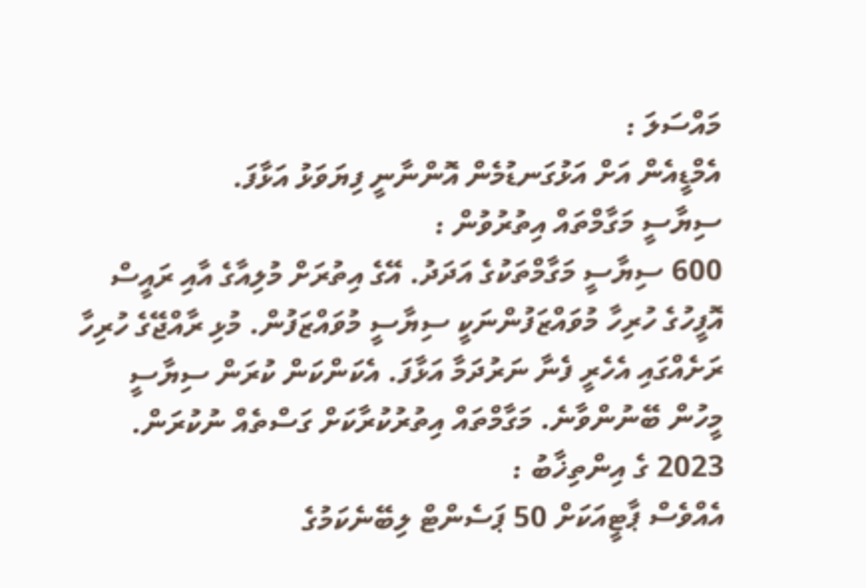މައްސަލަ :
އެމްޑީއެން އަށް އަޅުގަނޑުމެން އޮންނާނީ ފިޔަވަޅު އަޅާފަ.
ސިޔާސީ މަގާމްތައް އިތުރުވުން :
600 ސިޔާސީ މަގާމްތަކުގެ އަދަދު. އޭގެ އިތުރަށް މުލިއާގެ އާއި ރައީސް އޮފީހުގެ ހުރިހާ މުވައްޒަފުންނަކީ ސިޔާސީ މުވައްޒަފުން. މުޅި ރާއްޖޭގެ ހުރިހާ ރަށެއްގައި އެހެރީ ފެނާ ނަރުދަމާ އަޅާފަ. އެކަންކަން ކުރަން ސިޔާސީ މީހުން ބޭނުންވާނެ. މަގާމްތައް އިތުރުކުރާކަށް ގަސްތެއް ނުކުރަން.
2023 ގެ އިންތިޚާބު :
އެއްވެސް ޕާޓީއަކަށް 50 ޕަސެންޓް ލިބޭނެކަމުގެ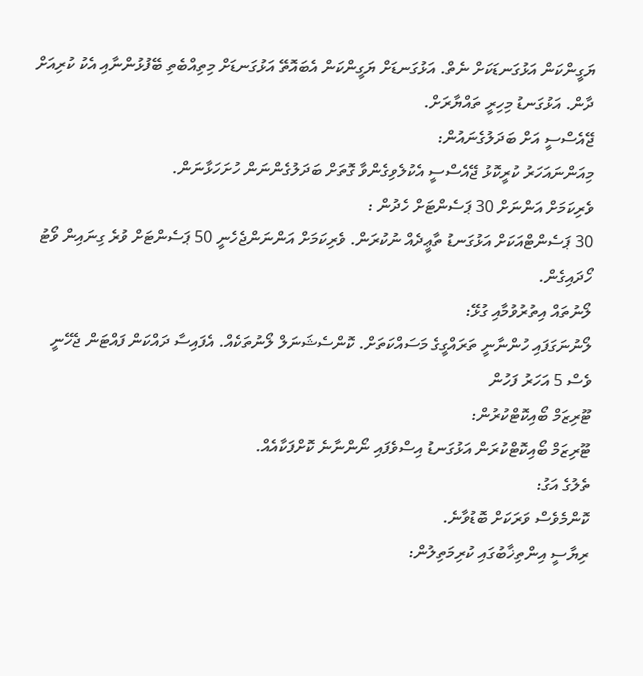ޔަގީންކަން އަޅުގަނޑަކަށް ނެތް. އަޅުގަނޑަށް ޔަގީންކަން އެބައޮތޭ އަޅުގަނޑަށް މިތިއްބެތި ބޭފުޅުންނާއި އެކު ކުރިއަށް ދާން. އަޅުގަނޑު މިހިރީ ތައްޔާރަށް.
ޖޭއެސްސީ އަށް ބަދަލުގެނައުން:
މިއަންނައަހަރު ކުރީކޮޅު ޖޭއެސްސީ އެކުލެވިގެންވާ ގޮތަށް ބަދަލުގެންނަން ހުށަހަޅާނަން.
ވެރިކަމަށް އަންނަށް 30 ޕަސެންޓަށް ހެދުން :
30 ޕަސެންޓްއަކަށް އަޅުގަނޑު ތާޢީދެއް ނުކުރަން. ވެރިކަމަށް އަންނަންޖެހެނީ 50 ޕަސެންޓަށް ވުރެ ގިނައިން ވޯޓު ހޯދައިގެން.
ލޯނުތައް އިތުރުވުމާއި ގުޅޭ:
ލޯނުނަގަފައި ހުންނާނީ ތަރައްގީގެ މަސައްކަތަށް. ކޮންސެޝަނަލް ލޯނުތަކެއް. އެފައިސާ ދައްކަން ފައްޓަން ޖެހޭނީ ވެސް 5 އަހަރު ފަހުން
ޓޫރިޒަމް ބޯއިކޮޓްކުރުން:
ޓޫރިޒަމް ބޯއިކޮޓްކުރަން އަޅުގަނޑު އިސްވެފައި ނޯންނާނެ ކޮށްފަކާއެއް.
ތެލުގެ އަގު:
ކޮންމެވެސް ވަރަކަށް ބޮޑުވާނެ.
ރިޔާސީ އިންތިޚާބުގައި ކުރިމަތިލުން: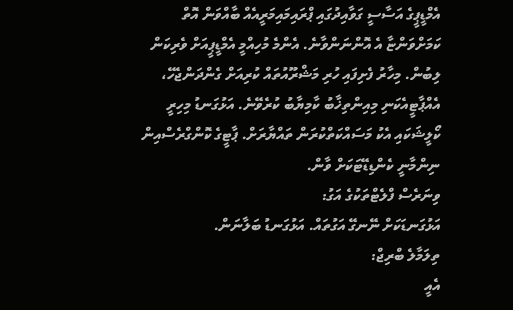އެމްޑީޕީގެ އަސާސީ ގަވާއިދުގައި ޕްރައިމައިމަރީއެއް ބާއްވަން އޮތް ކަމަށްވަންޏާ އެ އޮންނަންވާނެ. އެންމެ މުހިއްމީ އެމްޑީޕީއަށް ވެރިކަން ލިބުން. މިހާރު ފެށިފައި ހުރި މަޝްރޫއުތައް ކުރިއަށް ގެންދަންޖެހޭ، އެއްޕާޓީއެކަނި މިއިންތިޚާބު ކާމިޔާބު ކުރެވޭނެ. އަޅުގަނޑު މިހިރީ ކޯލީޝަކައި އެކު މަސައްކަތްކުރަން ތައްޔާރަށް. ޕާޓީގެ ކޮންގްރެސްއިން ނިންމާނީ ކެންޑިޑޭޓަކަށް ވާން.
ވިނަރެސް ފްލެޓްތަކުގެ އަގު:
އަޅުގަނޑަކަށް ނޭނގޭ އަގުތައް. އަޅުގަނޑު ބަލާނަން.
ތިލަމާލެ ބްރިޖް:
އެއީ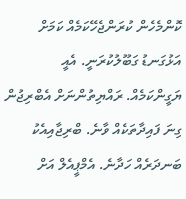ކޮންމެހެން ކުރަންޖެހޭކަމެއް ކަމަށް އަޅުގަނޑު ގަބޫލުކުރަނީ. އެއީ ޔަގީންކަމެއް. ރައްޔިތުންނަށް އެބްރިޖުން ގިނަ ފައިދާތަކެއް ވާނެ. ބްރިޖާއިއެކު ބަނދަރެއް ހަދާނެ. އެމްޕީއެލް އަށް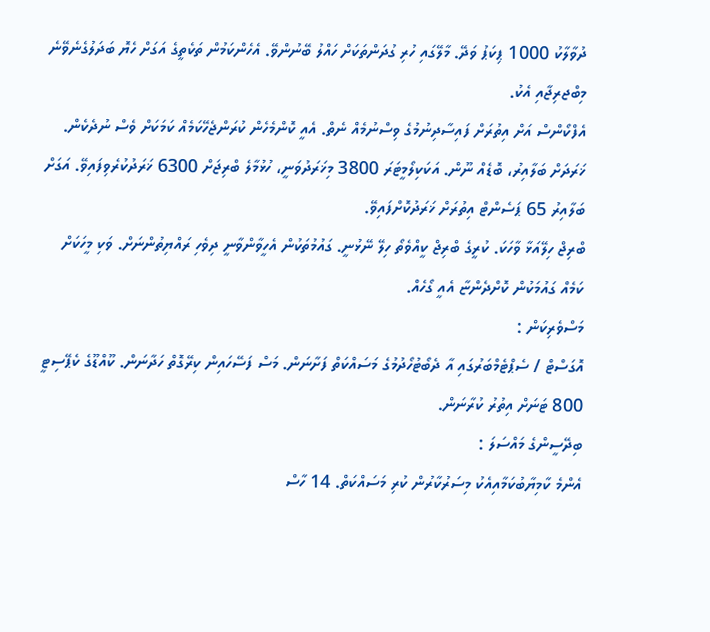ދުވާލާކު 1000 ޕިކަޕު ވަދޭ. މާލޭގައި ހުރި ގުދަންތަކަށް ހައްލު ބޭނުންވޭ. އެހެންކަމުން ތަކެތީގެ އަގަށް ހެޔޮ ބަދަލުގެނެވޭނެ މިބްޖރިޖާއި އެކު.
އެފްކޯންސް އަށް އިތުރަށް ފައިސާދިނުމުގެ ވިސްނުމެއް ނެތް. އެއީ ކޮންމެހެން ކުރަންޖެހޭކަމެއް ކަމަކަށް ވެސް ނުދެކެން.
ޚަރަދަށް ބަލާއިރު، ބޮޑެއް ނޫން. އަކަކިލޯމީޓަރަ 3800 މިޚަރަދުވަނީ، ހުޅުމާލެ ބްރިޖަށް 6300 ޚަރަދުކުރެވިފައިވޭ. އަގަށް ބަލާއިރު 65 ޕަސެންޓް އިތުރަށް ޚަރަދުކޮށްފައިވޭ.
ބްރިޖް ހިލޭއަޅާ ވާހަކަ. ކުރީގެ ބްރިޖް ކީއްވެތޯ ހިލޭ ނޭޅުނީ. ގައުމުތަކުން އެހީވާންވާނީ ދިވެހި ރައްޔިތުންނަށް. ވަކި މީހަކަށް ކަމެއް ގައުމަކުން ކޮށްދެންޏާ އެއީ ގޯހެއް.
މަސްވެރިކަން :
އޮގަސްޓް / ސެޕްޓެމްބަރުގައި އާ ދެބޯޓުހޯދުމުގެ މަސައްކަތް ފަށާނަން. މަސް ފަސޭހައިން ކިރޭގޮތް ހަދާނަން. ކޫއްޑޫގެ ކެޕޭސިޓީ 800 ޓަނަށް އިތުރު ކުރާނަން.
ބިދޭސީންގެ މައްސަލަ :
އެންމެ ކާމިޔާބުކަމާއިއެކު މިސަރުކާރުން ކުރި މަސައްކަތް. 14 ހާސް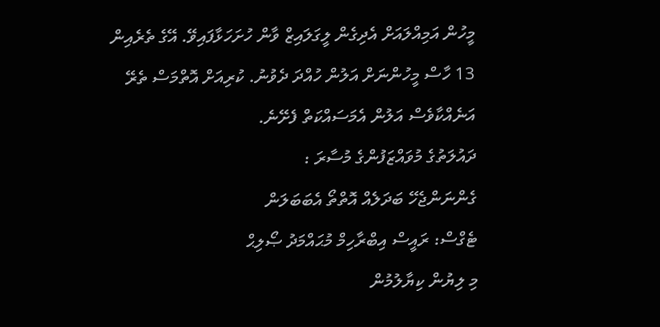މީހުން އަމިއްލައަށް އެދިގެން ލީގަލައިޒް ވާން ހުށަހަޅާފައިވޭ. އޭގެ ތެރެއިން 13 ހާސް މީހުންނަށް އަލުން ހުއްދަ ދެވުނު. ކުރިއަށް އޮތްމަސް ތެރޭ އަނެއްކާވެސް އަލުން އެމަސައްކަތް ފެށޭނެ.
ދައުލަތުގެ މުވައްޒަފުންގެ މުސާރަ :
ގެންނަންޖެހޭ ބަދަލެއް އޮތްތޯ އެބަބަލަން
ޓެގްސް: ރައީސް އިބްރާހިމް މުޙައްމަދު ޞޯލިޙް
މި ލިޔުން ކިޔާލުމުން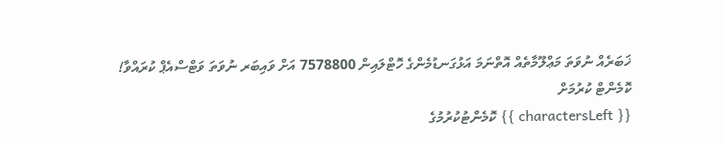ޚަބަރެއް ނުވަތަ މަޢްލޫމާތެއް އޮތްނަމަ އަޅުގަނޑުމެންގެ ހޮޓްލައިން 7578800 އަށް ވައިބަރ ނުވަތަ ވަޓްސްއެޕް ކުރައްވާ!
ކޮމެންޓް ކުރުމަށް
{{ charactersLeft }} ކޮމެންޓުކުރުމުގެ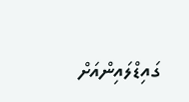ގައިޑްލައިންއަށް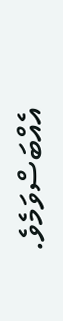އެއްބަސްވަމެވެ.